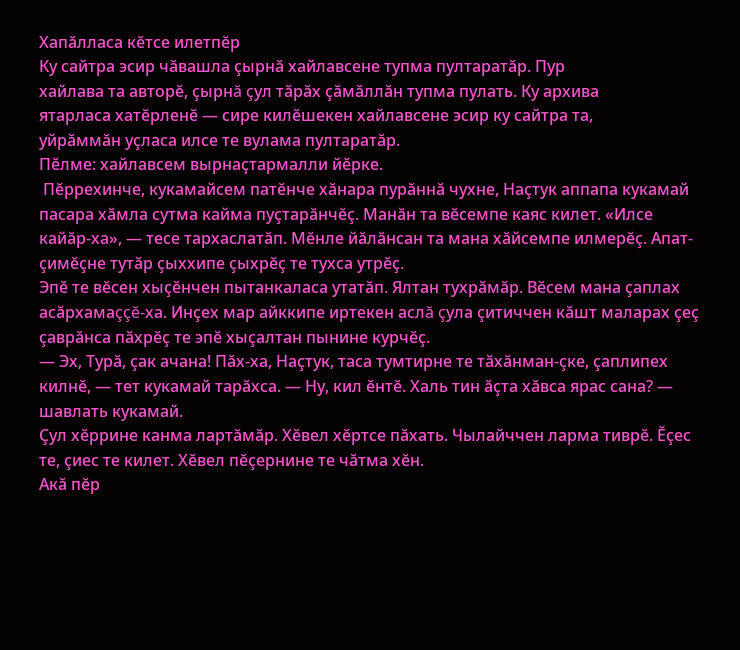Хапăлласа кĕтсе илетпĕр
Ку сайтра эсир чăвашла çырнă хайлавсене тупма пултаратăр. Пур
хайлава та авторĕ, çырнă çул тăрăх çăмăллăн тупма пулать. Ку архива
ятарласа хатĕрленĕ — сире килĕшекен хайлавсене эсир ку сайтра та,
уйрăммăн уçласа илсе те вулама пултаратăр.
Пӗлме: хайлавсем вырнаҫтармалли йӗрке.
 Пĕррехинче, кукамайсем патĕнче хăнара пурăннă чухне, Наçтук аппапа кукамай пасара хăмла сутма кайма пуçтарăнчĕç. Манăн та вĕсемпе каяс килет. «Илсе кайăр-ха», — тесе тархаслатăп. Мĕнле йăлăнсан та мана хăйсемпе илмерĕç. Апат-çимĕçне тутăр çыххипе çыхрĕç те тухса утрĕç.
Эпĕ те вĕсен хыçĕнчен пытанкаласа утатăп. Ялтан тухрăмăр. Вĕсем мана çаплах асăрхамаççĕ-ха. Инçех мар айккипе иртекен аслă çула çитиччен кăшт маларах çеç çаврăнса пăхрĕç те эпĕ хыçалтан пынине курчĕç.
— Эх, Турă, çак ачана! Пăх-ха, Наçтук, таса тумтирне те тăхăнман-çке, çаплипех килнĕ, — тет кукамай тарăхса. — Ну, кил ĕнтĕ. Халь тин ăçта хăвса ярас сана? — шавлать кукамай.
Çул хĕррине канма лартăмăр. Хĕвел хĕртсе пăхать. Чылайччен ларма тиврĕ. Ĕçес те, çиес те килет. Хĕвел пĕçернине те чăтма хĕн.
Акă пĕр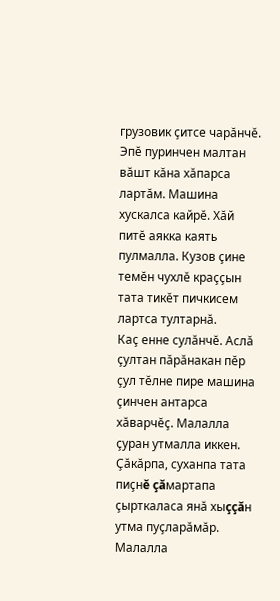грузовик çитсе чарăнчĕ. Эпĕ пуринчен малтан вăшт кăна хăпарса лартăм. Машина хускалса кайрĕ. Хăй питĕ аякка каять пулмалла. Кузов çине темĕн чухлĕ краççын тата тикĕт пичкисем лартса тултарнă.
Каç енне сулăнчĕ. Аслă çултан пăрăнакан пĕр çул тĕлне пире машина çинчен антарса хăварчĕç. Малалла çуран утмалла иккен. Çăкăрпа, суханпа тата пиçнĕ çăмартапа çырткаласа янă хыççăн утма пуçларăмăр.
Малалла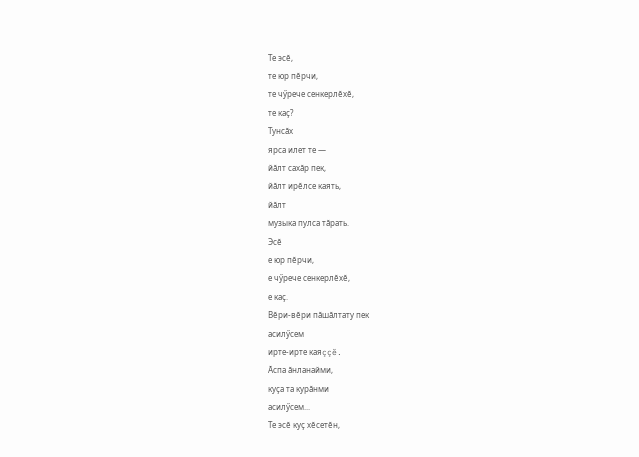Те эсĕ,
те юр пĕрчи,
те чӳрече сенкерлĕхĕ,
те каç?
Тунсăх
ярса илет те —
йăлт сахăр пек,
йăлт ирĕлсе каять,
йăлт
музыка пулса тăрать.
Эсĕ
е юр пĕрчи,
е чӳрече сенкерлĕхĕ,
е каç.
Вĕри-вĕри пăшăлтату пек
асилӳсем
ирте-ирте каяççĕ.
Ăспа ăнланайми,
куçа та курăнми
асилӳсем...
Те эсĕ куç хĕсетĕн,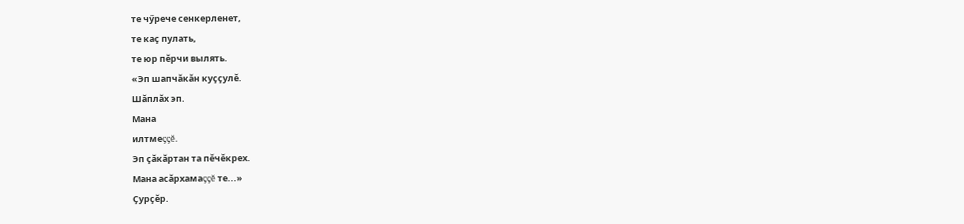те чӳрече сенкерленет,
те каç пулать,
те юр пĕрчи вылять.
«Эп шапчăкăн куççулĕ.
Шăплăх эп.
Мана
илтмеççĕ.
Эп çăкăртан та пĕчĕкрех.
Мана асăрхамаççĕ те...»
Çурçĕр.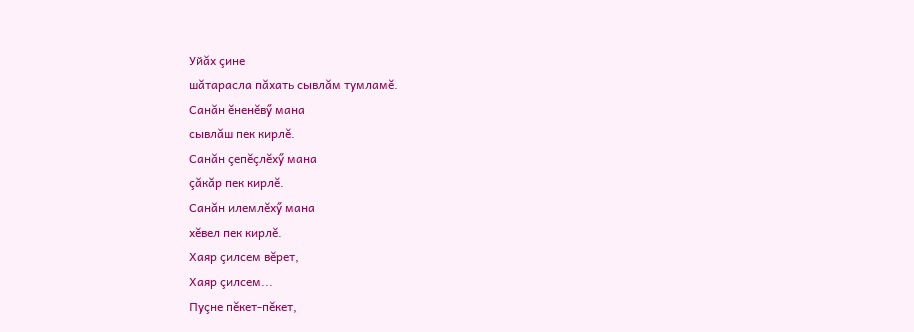Уйăх çине
шăтарасла пăхать сывлăм тумламĕ.
Санăн ĕненĕвӳ мана
сывлăш пек кирлĕ.
Санăн çепĕçлĕхӳ мана
çăкăр пек кирлĕ.
Санăн илемлĕхӳ мана
хĕвел пек кирлĕ.
Хаяр çилсем вĕрет,
Хаяр çилсем...
Пуçне пĕкет-пĕкет,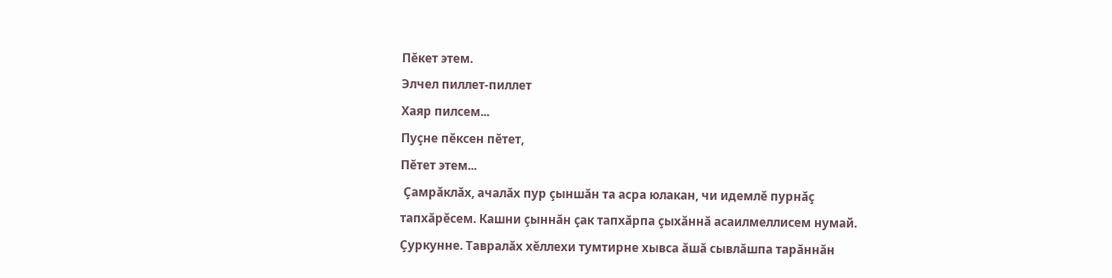Пĕкет этем.
Элчел пиллет-пиллет
Хаяр пилсем...
Пуçне пĕксен пĕтет,
Пĕтет этем...
 Çамрăклăх, ачалăх пур çыншăн та асра юлакан, чи идемлĕ пурнăç тапхăрĕсем. Кашни çыннăн çак тапхăрпа çыхăннă асаилмеллисем нумай.
Çуркунне. Тавралăх хĕллехи тумтирне хывса ăшă сывлăшпа тарăннăн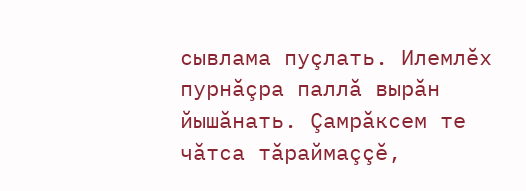сывлама пуçлать. Илемлĕх пурнăçра паллă вырăн йышăнать. Çамрăксем те чăтса тăраймаççĕ,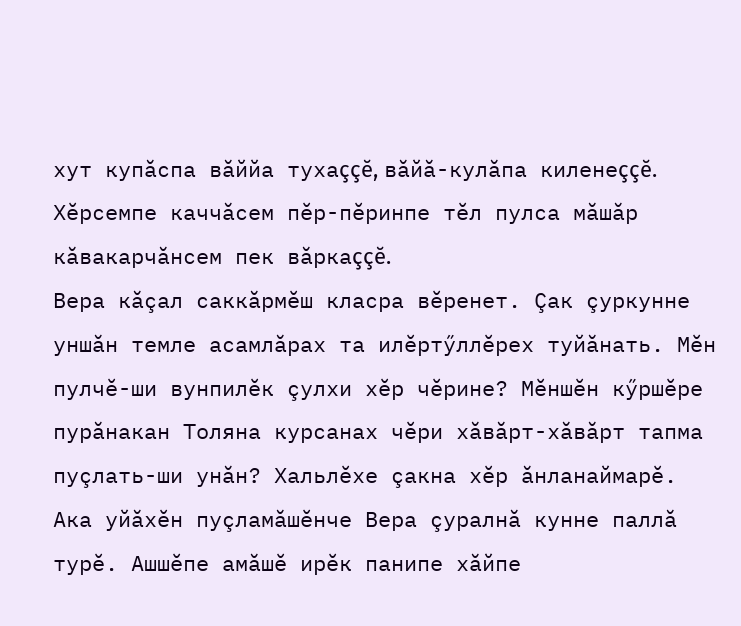хут купăспа вăййа тухаççĕ, вăйă-кулăпа киленеççĕ. Хĕрсемпе каччăсем пĕр-пĕринпе тĕл пулса мăшăр кăвакарчăнсем пек вăркаççĕ.
Вера кăçал саккăрмĕш класра вĕренет. Çак çуркунне уншăн темле асамлăрах та илĕртӳллĕрех туйăнать. Мĕн пулчĕ-ши вунпилĕк çулхи хĕр чĕрине? Мĕншĕн кӳршĕре пурăнакан Толяна курсанах чĕри хăвăрт-хăвăрт тапма пуçлать-ши унăн? Хальлĕхе çакна хĕр ăнланаймарĕ.
Ака уйăхĕн пуçламăшĕнче Вера çуралнă кунне паллă турĕ. Ашшĕпе амăшĕ ирĕк панипе хăйпе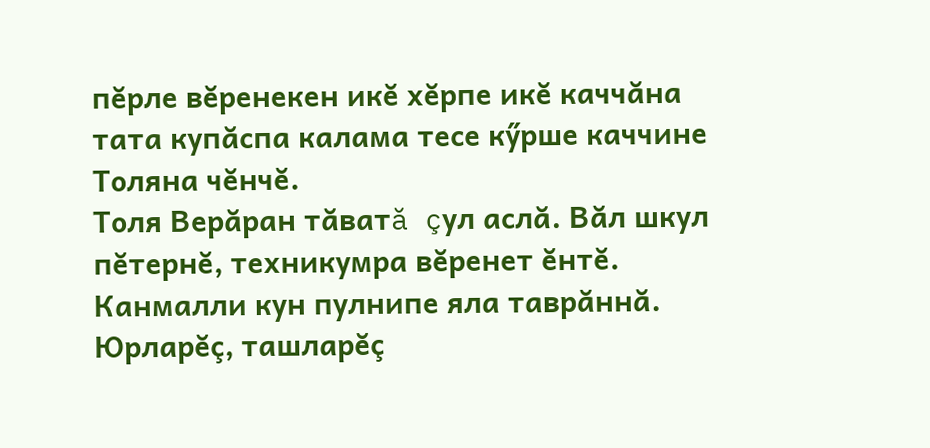пĕрле вĕренекен икĕ хĕрпе икĕ каччăна тата купăспа калама тесе кӳрше каччине Толяна чĕнчĕ.
Толя Верăран тăватă çул аслă. Вăл шкул пĕтернĕ, техникумра вĕренет ĕнтĕ. Канмалли кун пулнипе яла таврăннă. Юрларĕç, ташларĕç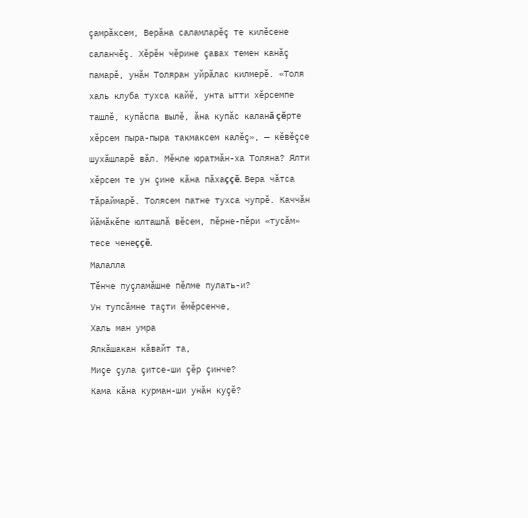çамрăксем, Верăна саламларĕç те килĕсене саланчĕç. Хĕрĕн чĕрине çавах темен канăç памарĕ, унăн Толяран уйрăлас килмерĕ. «Толя халь клуба тухса кайĕ, унта ытти хĕрсемпе ташлĕ, купăспа вылĕ, ăна купăс каланă çĕрте хĕрсем пыра-пыра такмаксем калĕç», — кĕвĕçсе шухăшларĕ вăл. Мĕнле юратмăн-ха Толяна? Ялти хĕрсем те ун çине кăна пăхаççĕ. Вера чăтса тăраймарĕ. Толясем патне тухса чупрĕ. Каччăн йăмăкĕпе юлташлă вĕсем, пĕрне-пĕри «тусăм» тесе ченеççĕ.
Малалла
Тĕнче пуçламăшне пĕлме пулать-и?
Ун тупсăмне таçти ĕмĕрсенче,
Халь ман умра
Ялкăшакан кăвайт та,
Миçе çула çитсе-ши çĕр çинче?
Кама кăна курман-ши унăн куçĕ?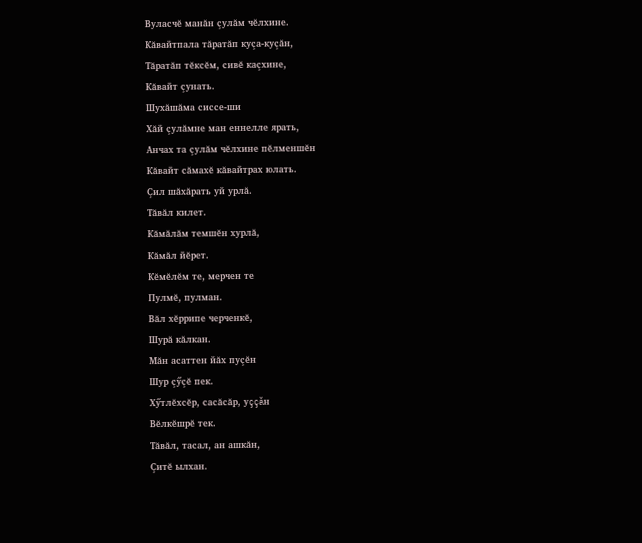Вуласчĕ манăн çулăм чĕлхине.
Кăвайтпала тăратăп куçа-куçăн,
Тăратăп тĕксĕм, сивĕ каçхине,
Кăвайт çунать.
Шухăшăма сиссе-ши
Хăй çулăмне ман еннелле ярать,
Анчах та çулăм чĕлхине пĕлменшĕн
Кăвайт сăмахĕ кăвайтрах юлать.
Çил шăхăрать уй урлă.
Тăвăл килет.
Кăмăлăм темшĕн хурлă,
Кăмăл йĕрет.
Кĕмĕлĕм те, мерчен те
Пулмĕ, пулман.
Вăл хĕррипе черченкĕ,
Шурă кăлкан.
Мăн асаттен йăх пуçĕн
Шур çӳçĕ пек.
Хӳтлĕхсĕр, сасăсăр, уççăн
Вĕлкĕшрĕ тек.
Тăвăл, тасал, ан ашкăн,
Çитĕ ылхан.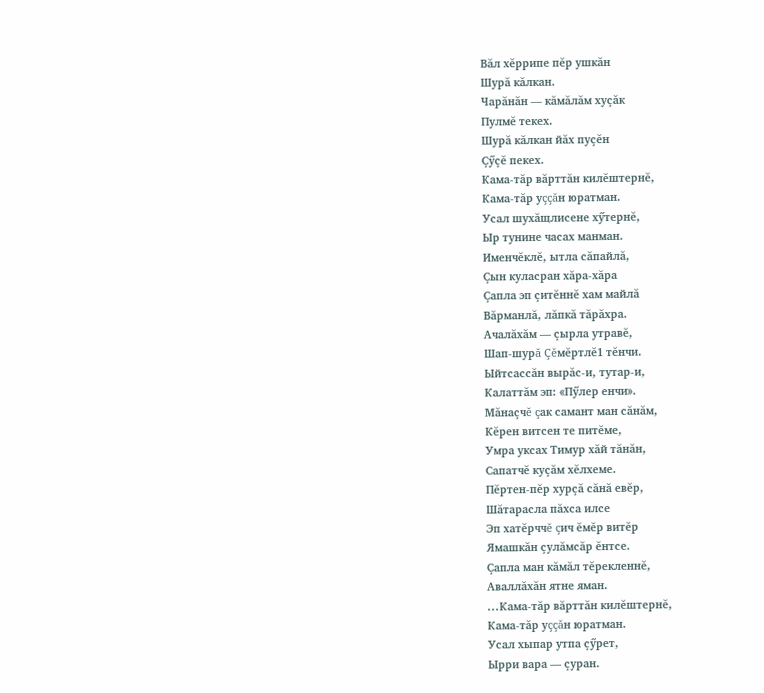Вăл хĕррипе пĕр ушкăн
Шурă кăлкан.
Чарăнăн — кăмăлăм хуçăк
Пулмĕ текех.
Шурă кăлкан йăх пуçĕн
Çӳçĕ пекех.
Кама-тăр вăрттăн килĕштернĕ,
Кама-тăр уççăн юратман.
Усал шухăщлисене хӳтернĕ,
Ыр тунине часах манман.
Именчĕклĕ, ытла сăпайлă,
Çын куласран хăра-хăра
Çапла эп çитĕннĕ хам майлă
Вăрманлă, лăпкă тăрăхра.
Ачалăхăм — çырла утравĕ,
Шап-шурă Çĕмĕртлĕ1 тĕнчи.
Ыйтсассăн вырăс-и, тутар-и,
Калаттăм эп: «Пӳлер енчи».
Мăнаçчĕ çак самант ман сăнăм,
Кĕрен витсен те питĕме,
Умра уксах Тимур хăй тăнăн,
Сапатчĕ куçăм хĕлхеме.
Пĕртен-пĕр хурçă сăнă евĕр,
Шăтарасла пăхса илсе
Эп хатĕрччĕ çич ĕмĕр витĕр
Ямашкăн çулăмсăр ĕнтсе.
Çапла ман кăмăл тĕрекленнĕ,
Аваллăхăн ятне яман.
...Кама-тăр вăрттăн килĕштернĕ,
Кама-тăр уççăн юратман.
Усал хыпар утпа çӳрет,
Ырри вара — çуран.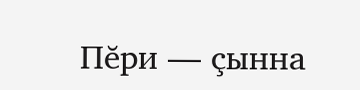Пĕри — çынна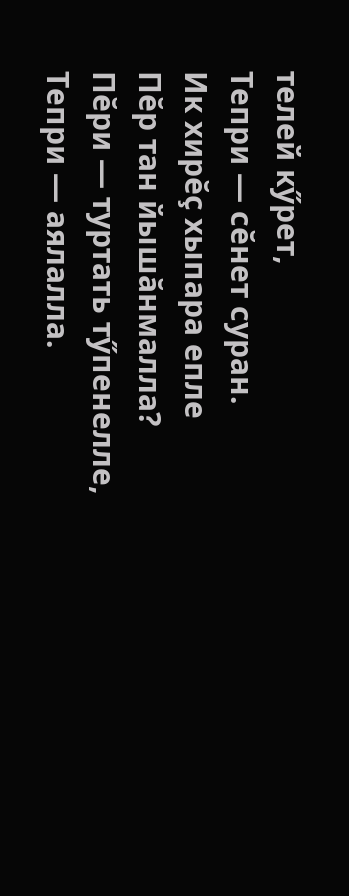телей кӳрет,
Тепри — сĕнет суран.
Ик хирĕç хыпара епле
Пĕр тан йышăнмалла?
Пĕри — туртать тӳпенелле,
Тепри — аялалла.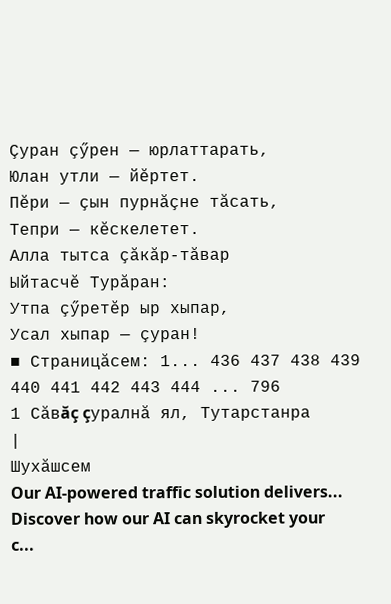Çуран çӳрен — юрлаттарать,
Юлан утли — йĕртет.
Пĕри — çын пурнăçне тăсать,
Тепри — кĕскелетет.
Алла тытса çăкăр-тăвар
Ыйтасчĕ Турăран:
Утпа çӳретĕр ыр хыпар,
Усал хыпар — çуран!
■ Страницăсем: 1... 436 437 438 439 440 441 442 443 444 ... 796
1 Сăвăç çуралнă ял, Тутарстанра
|
Шухăшсем
Our AI-powered traffic solution delivers...
Discover how our AI can skyrocket your c...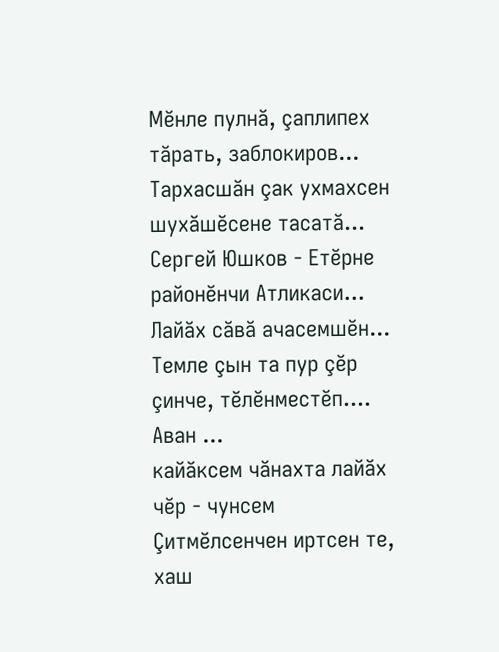Мĕнле пулнă, çаплипех тăрать, заблокиров...
Тархасшăн çак ухмахсен шухăшĕсене тасатă...
Сергей Юшков - Етĕрне районĕнчи Атликаси...
Лайăх сăвă ачасемшĕн...
Темле çын та пур çĕр çинче, тĕлĕнместĕп....
Аван ...
кайăксем чăнахта лайăх чĕр - чунсем
Çитмĕлсенчен иртсен те, хаш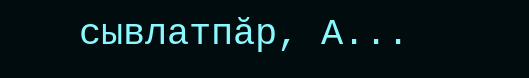сывлатпăр, А...